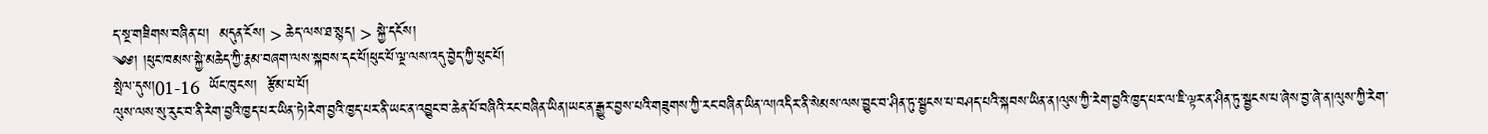ད་སྔ་གཟིགས་བཞིན་པ།  མདུན་ངོས། > ཆེད་ལས་ཐ་སྙད། > སྐྱེ་དངོས།
༄༅། །ཕུང་ཁམས་སྐྱེ་མཆེད་ཀྱི་རྣམ་བཞག་ལས་སྐབས་དང་པོ།ཕུང་པོ་ལྔ་ལས་འདུ་བྱེད་ཀྱི་ཕུང་པོ།
སྤེལ་དུས།01-16  ཡོང་ཁུངས།  རྩོམ་པ་པོ།
ལུས་ལས་སུ་རུང་བ་ནི་རེག་བྱའི་ཁྱད་པར་ཡིན་ཏེ།རེག་བྱའི་ཁྱད་པར་ནི་ཡང་ན་འབྱུང་བ་ཆེན་པོ་བཞིའི་རང་བཞིན་ཡིན།ཡང་ན་རྒྱུར་བྱས་པའི་གཟུགས་ཀྱི་རང་བཞིན་ཡིན་ལ།འདིར་ནི་སེམས་ལས་བྱུང་བ་ཤིན་ཏུ་སྦྱངས་པ་བཤད་པའི་སྐབས་ཡིན་ན།ལུས་ཀྱི་རེག་བྱའི་ཁྱད་པར་ལ་ཇི་ལྟར་ན་ཤིན་ཏུ་སྦྱངས་པ་ཞེས་བྱ་ཞེ་ན།ལུས་ཀྱི་རེག་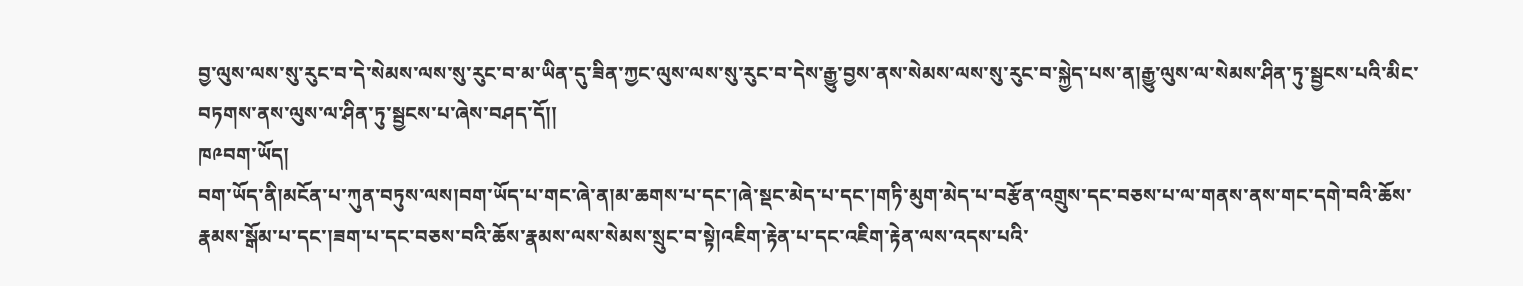བྱ་ལུས་ལས་སུ་རུང་བ་དེ་སེམས་ལས་སུ་རུང་བ་མ་ཡིན་དུ་ཟིན་ཀྱང་ལུས་ལས་སུ་རུང་བ་དེས་རྒྱུ་བྱས་ནས་སེམས་ལས་སུ་རུང་བ་སྐྱེད་པས་ན།རྒྱུ་ལུས་ལ་སེམས་ཤིན་ཏུ་སྦྱངས་པའི་མིང་བཏགས་ནས་ལུས་ལ་ཤིན་ཏུ་སྦྱངས་པ་ཞེས་བཤད་དོ།།
ཁ༩བག་ཡོད།
བག་ཡོད་ནི།མངོན་པ་ཀུན་བཏུས་ལས།བག་ཡོད་པ་གང་ཞེ་ན།མ་ཆགས་པ་དང་།ཞེ་སྡང་མེད་པ་དང་།གཏི་མུག་མེད་པ་བརྩོན་འགྲུས་དང་བཅས་པ་ལ་གནས་ནས་གང་དགེ་བའི་ཆོས་རྣམས་སྒོམ་པ་དང་།ཟག་པ་དང་བཅས་བའི་ཆོས་རྣམས་ལས་སེམས་སྲུང་བ་སྟེ།འཇིག་རྟེན་པ་དང་འཇིག་རྟེན་ལས་འདས་པའི་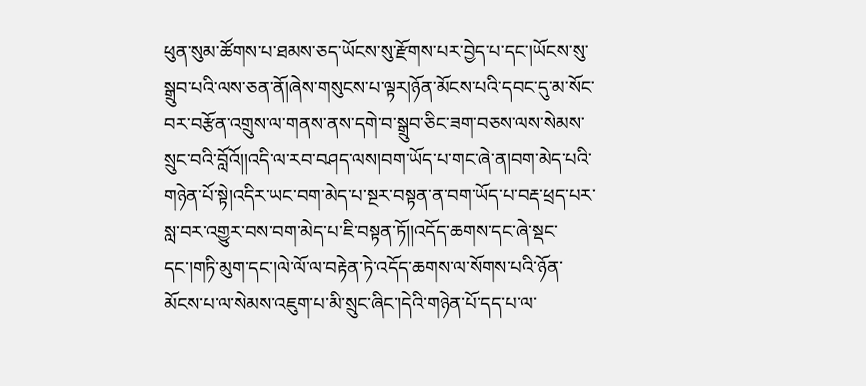ཕུན་སུམ་ཚོགས་པ་ཐམས་ཅད་ཡོངས་སུ་རྫོགས་པར་བྱེད་པ་དང་།ཡོངས་སུ་སྒྲུབ་པའི་ལས་ཅན་ནོ།ཞེས་གསུངས་པ་ལྟར།ཉོན་མོངས་པའི་དབང་དུ་མ་སོང་བར་བརྩོན་འགྲུས་ལ་གནས་ནས་དགེ་བ་སྒྲུབ་ཅིང་ཟག་བཅས་ལས་སེམས་སྲུང་བའི་བློའོ།།འདི་ལ་རབ་བཤད་ལས།བག་ཡོད་པ་གང་ཞེ་ན།བག་མེད་པའི་གཉེན་པོ་སྟེ།འདིར་ཡང་བག་མེད་པ་སྔར་བསྟན་ན་བག་ཡོད་པ་བརྡ་ཕྲད་པར་སླ་བར་འགྱུར་བས་བག་མེད་པ་ཇི་བསྟན་ཏོ།།འདོད་ཆགས་དང་ཞེ་སྡང་དང་།གཏི་མུག་དང་།ལེ་ལོ་ལ་བརྟེན་ཏེ་འདོད་ཆགས་ལ་སོགས་པའི་ཉོན་མོངས་པ་ལ་སེམས་འཇུག་པ་མི་སྲུང་ཞིང་།དེའི་གཉེན་པོ་དད་པ་ལ་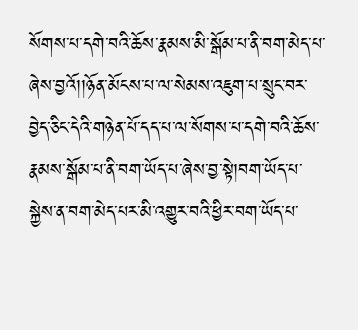སོགས་པ་དགེ་བའི་ཆོས་རྣམས་མི་སྒོམ་པ་ནི་བག་མེད་པ་ཞེས་བྱའོ།།ཉོན་མོངས་པ་ལ་སེམས་འཇུག་པ་སྲུང་བར་བྱེད་ཅིང་དེའི་གཉེན་པོ་དད་པ་ལ་སོགས་པ་དགེ་བའི་ཆོས་རྣམས་སྒོམ་པ་ནི་བག་ཡོད་པ་ཞེས་བྱ་སྟེ།བག་ཡོད་པ་སྐྱེས་ན་བག་མེད་པར་མི་འགྱུར་བའི་ཕྱིར་བག་ཡོད་པ་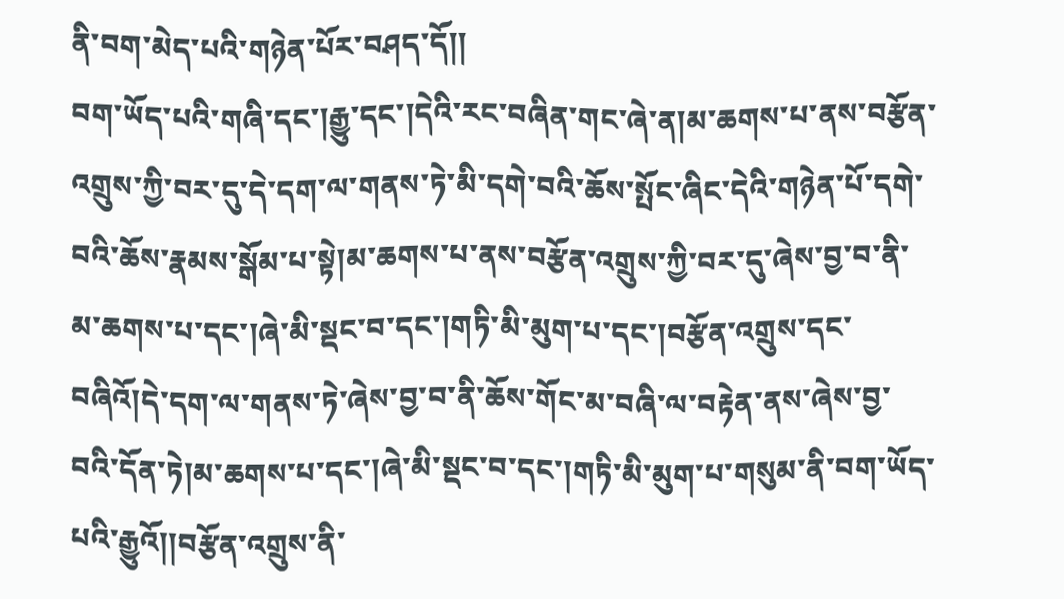ནི་བག་མེད་པའི་གཉེན་པོར་བཤད་དོ།།
བག་ཡོད་པའི་གཞི་དང་།རྒྱུ་དང་།དེའི་རང་བཞིན་གང་ཞེ་ན།མ་ཆགས་པ་ནས་བརྩོན་འགྲུས་ཀྱི་བར་དུ་དེ་དག་ལ་གནས་ཏེ་མི་དགེ་བའི་ཆོས་སྤོང་ཞིང་དེའི་གཉེན་པོ་དགེ་བའི་ཆོས་རྣམས་སྒོམ་པ་སྟེ།མ་ཆགས་པ་ནས་བརྩོན་འགྲུས་ཀྱི་བར་དུ་ཞེས་བྱ་བ་ནི་མ་ཆགས་པ་དང་།ཞེ་མི་སྡང་བ་དང་།གཏི་མི་མུག་པ་དང་།བརྩོན་འགྲུས་དང་བཞིའོ།དེ་དག་ལ་གནས་ཏེ་ཞེས་བྱ་བ་ནི་ཆོས་གོང་མ་བཞི་ལ་བརྟེན་ནས་ཞེས་བྱ་བའི་དོན་ཏེ།མ་ཆགས་པ་དང་།ཞེ་མི་སྡང་བ་དང་།གཏི་མི་མུག་པ་གསུམ་ནི་བག་ཡོད་པའི་རྒྱུའོ།།བརྩོན་འགྲུས་ནི་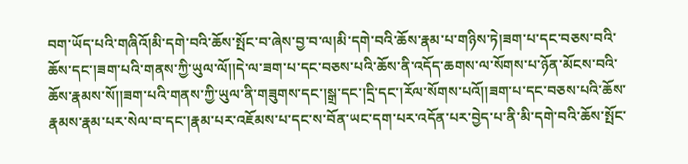བག་ཡོད་པའི་གཞིའོ།མི་དགེ་བའི་ཆོས་སྤོང་བ་ཞེས་བྱ་བ་ལ།མི་དགེ་བའི་ཆོས་རྣམ་པ་གཉིས་ཏེ།ཟག་པ་དང་བཅས་བའི་ཆོས་དང་།ཟག་པའི་གནས་ཀྱི་ཡུལ་ལོ།།དེ་ལ་ཟག་པ་དང་བཅས་པའི་ཆོས་ནི་འདོད་ཆགས་ལ་སོགས་པ་ཉོན་མོངས་བའི་ཆོས་རྣམས་སོ།།ཟག་པའི་གནས་ཀྱི་ཡུལ་ནི་གཟུགས་དང་།སྒྲ་དང་།དྲི་དང་།རོལ་སོགས་པའོ།།ཟག་པ་དང་བཅས་པའི་ཆོས་རྣམས་རྣམ་པར་སེལ་བ་དང་།རྣམ་པར་འཇོམས་པ་དང་ས་བོན་ཡང་དག་པར་འདོན་པར་བྱེད་པ་ནི་མི་དགེ་བའི་ཆོས་སྤོང་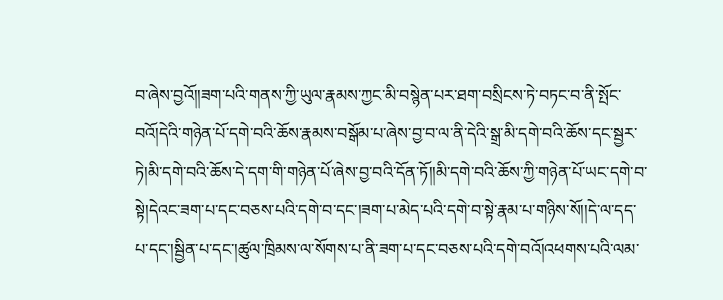བ་ཞེས་བྱའོ།།ཟག་པའི་གནས་ཀྱི་ཡུལ་རྣམས་ཀྱང་མི་བསྙེན་པར་ཐག་བསྲིངས་ཏེ་བཏང་བ་ནི་སྤོང་བའོ།དེའི་གཉེན་པོ་དགེ་བའི་ཆོས་རྣམས་བསྒོམ་པ་ཞེས་བྱ་བ་ལ་ནི་དེའི་སྒྲ་མི་དགེ་བའི་ཆོས་དང་སྦྱར་ཏེ།མི་དགེ་བའི་ཆོས་དེ་དག་གི་གཉེན་པོ་ཞེས་བྱ་བའི་དོན་ཏོ།།མི་དགེ་བའི་ཆོས་ཀྱི་གཉེན་པོ་ཡང་དགེ་བ་སྟེ།དེའང་ཟག་པ་དང་བཅས་པའི་དགེ་བ་དང་།ཟག་པ་མེད་པའི་དགེ་བ་སྟེ་རྣམ་པ་གཉིས་སོ།།དེ་ལ་དད་པ་དང་།སྦྱིན་པ་དང་།ཚུལ་ཁྲིམས་ལ་སོགས་པ་ནི་ཟག་པ་དང་བཅས་པའི་དགེ་བའོ།འཕགས་པའི་ལམ་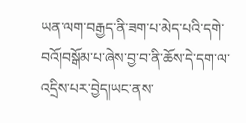ཡན་ལག་བརྒྱད་ནི་ཟག་པ་མེད་པའི་དགེ་བའོ།བསྒོམ་པ་ཞེས་བྱ་བ་ནི་ཆོས་དེ་དག་ལ་འདྲིས་པར་བྱེད།ཡང་ནས་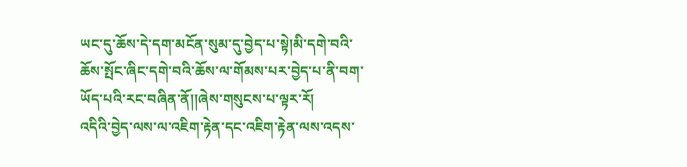ཡང་དུ་ཆོས་དེ་དག་མངོན་སུམ་དུ་བྱེད་པ་སྟེ།མི་དགེ་བའི་ཆོས་སྤོང་ཞིང་དགེ་བའི་ཆོས་ལ་གོམས་པར་བྱེད་པ་ནི་བག་ཡོད་པའི་རང་བཞིན་ནོ།།ཞེས་གསུངས་པ་ལྟར་རོ།
འདིའི་བྱེད་ལས་ལ་འཇིག་རྟེན་དང་འཇིག་རྟེན་ལས་འདས་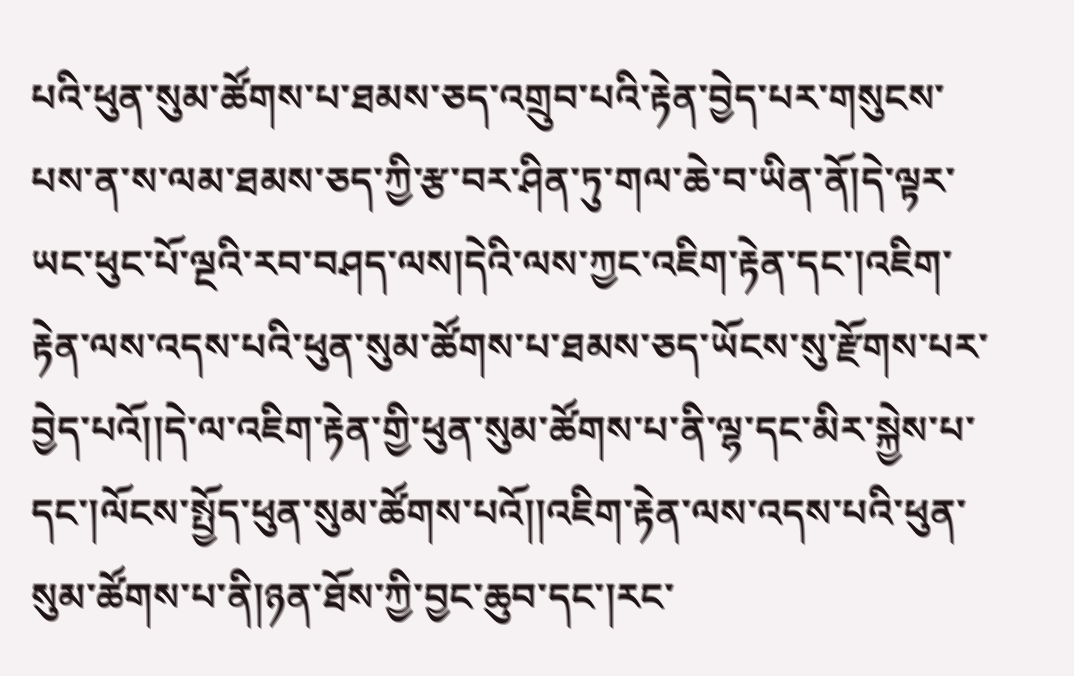པའི་ཕུན་སུམ་ཚོགས་པ་ཐམས་ཅད་འགྲུབ་པའི་རྟེན་བྱེད་པར་གསུངས་པས་ན་ས་ལམ་ཐམས་ཅད་ཀྱི་རྩ་བར་ཤིན་ཏུ་གལ་ཆེ་བ་ཡིན་ནོ།དེ་ལྟར་ཡང་ཕུང་པོ་ལྔའི་རབ་བཤད་ལས།དེའི་ལས་ཀྱང་འཇིག་རྟེན་དང་།འཇིག་རྟེན་ལས་འདས་པའི་ཕུན་སུམ་ཚོགས་པ་ཐམས་ཅད་ཡོངས་སུ་རྫོགས་པར་བྱེད་པའོ།།དེ་ལ་འཇིག་རྟེན་གྱི་ཕུན་སུམ་ཚོགས་པ་ནི་ལྷ་དང་མིར་སྐྱེས་པ་དང་།ལོངས་སྤྱོད་ཕུན་སུམ་ཚོགས་པའོ།།འཇིག་རྟེན་ལས་འདས་པའི་ཕུན་སུམ་ཚོགས་པ་ནི།ཉན་ཐོས་ཀྱི་བྱང་ཆུབ་དང་།རང་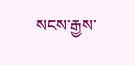སངས་རྒྱས་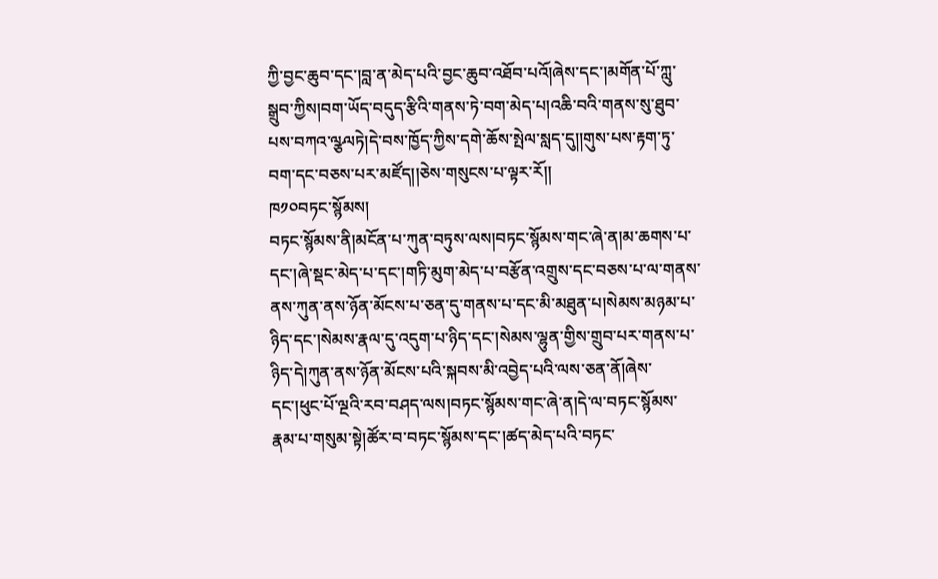ཀྱི་བྱང་ཆུབ་དང་།བླ་ན་མེད་པའི་བྱང་ཆུབ་འཐོབ་པའོ།ཞེས་དང་།མགོན་པོ་ཀླུ་སྒྲུབ་ཀྱིས།བག་ཡོད་བདུད་རྩིའི་གནས་ཏེ་བག་མེད་པ།འཆི་བའི་གནས་སུ་ཐུབ་པས་བཀའ་ལྩལཏེ།དེ་བས་ཁྱོད་ཀྱིས་དགེ་ཆོས་སྤེལ་སླད་དུ།།གུས་པས་རྟག་ཏུ་བག་དང་བཅས་པར་མཛོད།།ཅེས་གསུངས་པ་ལྟར་རོ།།
ཁ༡༠བཏང་སྙོམས།
བཏང་སྙོམས་ནི།མངོན་པ་ཀུན་བཏུས་ལས།བཏང་སྙོམས་གང་ཞེ་ན།མ་ཆགས་པ་དང་།ཞེ་སྡང་མེད་པ་དང་།གཏི་མུག་མེད་པ་བརྩོན་འགྲུས་དང་བཅས་པ་ལ་གནས་ནས་ཀུན་ནས་ཉོན་མོངས་པ་ཅན་དུ་གནས་པ་དང་མི་མཐུན་པ།སེམས་མཉམ་པ་ཉིད་དང་།སེམས་རྣལ་དུ་འདུག་པ་ཉིད་དང་།སེམས་ལྷུན་གྱིས་གྲུབ་པར་གནས་པ་ཉིད་དེ།ཀུན་ནས་ཉོན་མོངས་པའི་སྐབས་མི་འབྱེད་པའི་ལས་ཅན་ནོ།ཞེས་དང་།ཕུང་པོ་ལྔའི་རབ་བཤད་ལས།བཏང་སྙོམས་གང་ཞེ་ན།དེ་ལ་བཏང་སྙོམས་རྣམ་པ་གསུམ་སྟེ།ཚོར་བ་བཏང་སྙོམས་དང་།ཚད་མེད་པའི་བཏང་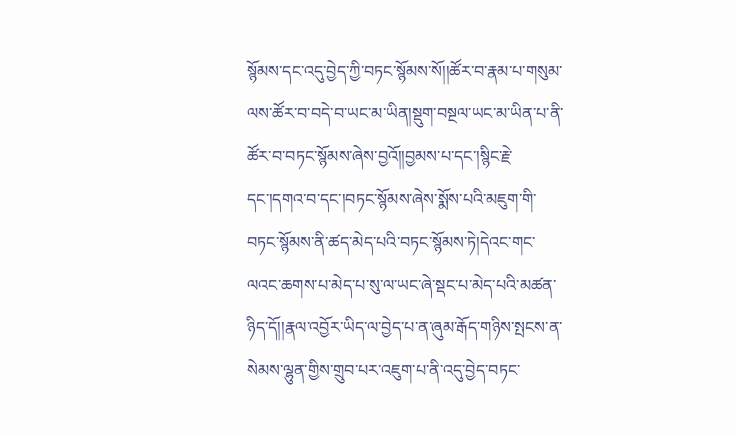སྙོམས་དང་འདུ་བྱེད་ཀྱི་བཏང་སྙོམས་སོ།།ཚོར་བ་རྣམ་པ་གསུམ་ལས་ཚོར་བ་བདེ་བ་ཡང་མ་ཡིན།སྡུག་བསྔལ་ཡང་མ་ཡིན་པ་ནི་ཚོར་བ་བཏང་སྙོམས་ཞེས་བྱའོ།།བྱམས་པ་དང་།སྙིང་རྗེ་དང་།དགའ་བ་དང་།བཏང་སྙོམས་ཞེས་སྨོས་པའི་མཇུག་གི་བཏང་སྙོམས་ནི་ཚད་མེད་པའི་བཏང་སྙོམས་ཏེ།དེའང་གང་ལའང་ཆགས་པ་མེད་པ་སུ་ལ་ཡང་ཞེ་སྡང་པ་མེད་པའི་མཚན་ཉིད་དོ།།རྣལ་འབྱོར་ཡིད་ལ་བྱེད་པ་ན་ཞུམ་རྒོད་གཉིས་སྤངས་ན་སེམས་ལྷུན་གྱིས་གྲུབ་པར་འཇུག་པ་ནི་འདུ་བྱེད་བཏང་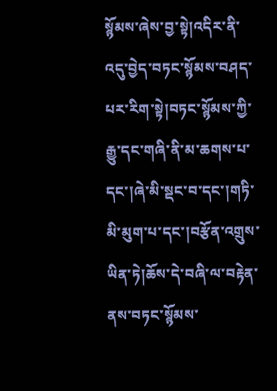སྙོམས་ཞེས་བྱ་སྟེ།འདིར་ནི་འདུ་བྱེད་བཏང་སྙོམས་བཤད་པར་རིག་སྟེ།བཏང་སྙོམས་ཀྱི་རྒྱུ་དང་གཞི་ནི་མ་ཆགས་པ་དང་།ཞེ་མི་སྡང་བ་དང་།གཏི་མི་མུག་པ་དང་།བརྩོན་འགྲུས་ཡིན་ཏེ།ཆོས་དེ་བཞི་ལ་བརྟེན་ནས་བཏང་སྙོམས་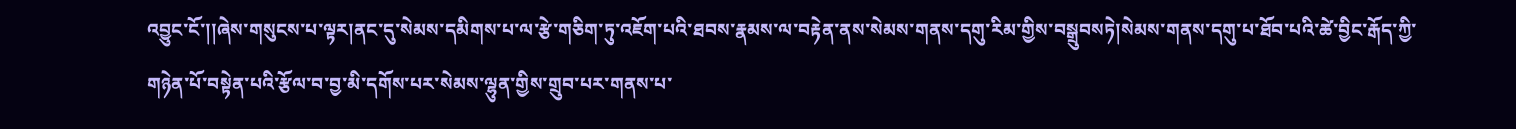འབྱུང་ངོ་།།ཞེས་གསུངས་པ་ལྟར།ནང་དུ་སེམས་དམིགས་པ་ལ་རྩེ་གཅིག་ཏུ་འཇོག་པའི་ཐབས་རྣམས་ལ་བརྟེན་ནས་སེམས་གནས་དགུ་རིམ་གྱིས་བསྒྲུབསཏེ།སེམས་གནས་དགུ་པ་ཐོབ་པའི་ཚེ་བྱིང་རྒོད་ཀྱི་གཉེན་པོ་བསྟེན་པའི་རྩོལ་བ་བྱ་མི་དགོས་པར་སེམས་ལྷུན་གྱིས་གྲུབ་པར་གནས་པ་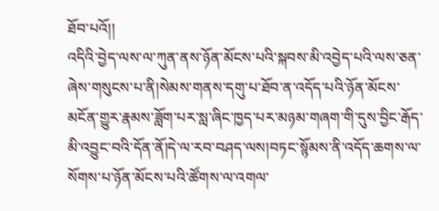ཐོབ་པའོ།།
འདིའི་བྱེད་ལས་ལ་ཀུན་ནས་ཉོན་མོངས་པའི་སྐབས་མི་འབྱེད་པའི་ལས་ཅན་ཞེས་གསུངས་པ་ནི།སེམས་གནས་དགུ་པ་ཐོབ་ན་འདོད་པའི་ཉོན་མོངས་མངོན་གྱུར་རྣམས་ཟློག་པར་སླ་ཞིང་ཁྱད་པར་མཉམ་གཞག་གི་དུས་བྱིང་རྒོད་མི་འབྱུང་བའི་དོན་ནོ།དེ་ལ་རབ་བཤད་ལས།བཏང་སྙོམས་ནི་འདོད་ཆགས་ལ་སོགས་པ་ཉོན་མོངས་པའི་ཚོགས་ལ་འགལ་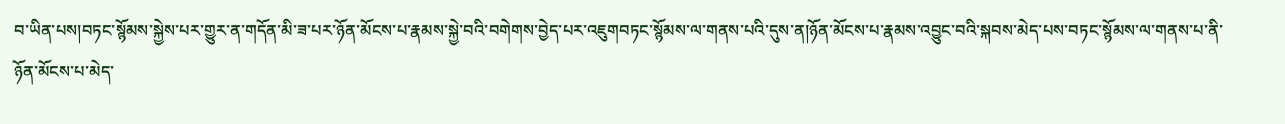བ་ཡིན་པས།བཏང་སྙོམས་སྐྱེས་པར་གྱུར་ན་གདོན་མི་ཟ་པར་ཉོན་མོངས་པ་རྣམས་སྐྱེ་བའི་བགེགས་བྱེད་པར་འཇུགབཏང་སྙོམས་ལ་གནས་པའི་དུས་ན།ཉོན་མོངས་པ་རྣམས་འབྱུང་བའི་སྐབས་མེད་པས་བཏང་སྙོམས་ལ་གནས་པ་ནི་ཉོན་མོངས་པ་མེད་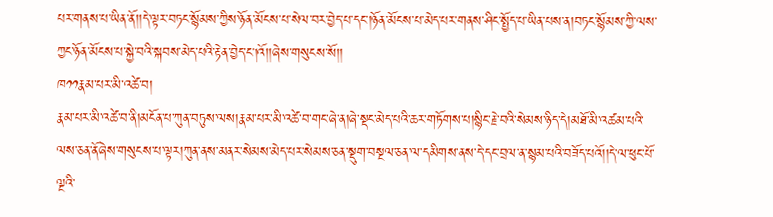པར་གནས་པ་ཡིན་ནོ།།དེ་ལྟར་བཏང་སྙོམས་ཀྱིས་ཉོན་མོངས་པ་སེལ་བར་བྱེད་པ་དང་།ཉོན་མོངས་པ་མེད་པར་གནས་ཤིང་སྤྱོད་པ་ཡིན་པས་ན།བཏང་སྙོམས་ཀྱི་ལས་ཀྱང་ཉོན་མོངས་པ་སྐྱེ་བའི་སྐབས་མེད་པའི་རྟེན་བྱེད་ང།འོ།།ཞེས་གསུངས་སོ།།
ཁ༡༡རྣམ་པར་མི་འཚེ་བ།
རྣམ་པར་མི་འཚེ་བ་ནི།མངོན་པ་ཀུན་བཏུས་ལས།རྣམ་པར་མི་འཚེ་བ་གང་ཞེ་ན།ཞེ་སྡང་མེད་པའི་ཆར་གཏོགས་པ།སྙིང་རྗེ་བའི་སེམས་ཉིད་དེ།མཐོ་མི་འཚམ་པའི་ལས་ཅན་ནོཞེས་གསུངས་པ་ལྟར།ཀུན་ནས་མནར་སེམས་མེད་པར་སེམས་ཅན་སྡུག་བསྔལ་ཅན་ལ་དམིགས་ནས་དེ་དང་བྲལ་ན་སྙམ་པའི་བཟོད་པའོ།།དེ་ལ་ཕུང་པོ་ལྔའི་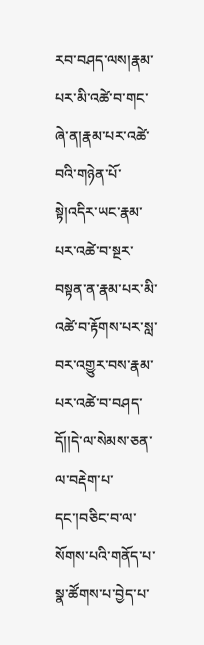རབ་བཤད་ལས།རྣམ་པར་མི་འཚེ་བ་གང་ཞེ་ན།རྣམ་པར་འཚེ་བའི་གཉེན་པོ་སྟེ།འདིར་ཡང་རྣམ་པར་འཚེ་བ་སྔར་བསྟན་ན་རྣམ་པར་མི་འཚེ་བ་རྟོགས་པར་སླ་བར་འགྱུར་བས་རྣམ་པར་འཚེ་བ་བཤད་དོ།།དེ་ལ་སེམས་ཅན་ལ་བརྡེག་པ་དང་།བཅིང་བ་ལ་སོགས་པའི་གནོད་པ་སྣ་ཚོགས་པ་བྱེད་པ་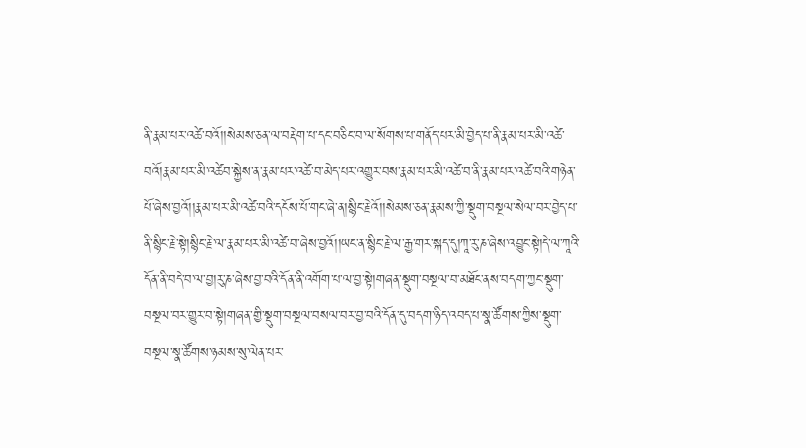ནི་རྣམ་པར་འཚེ་བའོ།།སེམས་ཅན་ལ་བརྡེག་པ་དང་བཅིང་བ་ལ་སོགས་པ་གནོད་པར་མི་བྱེད་པ་ནི་རྣམ་པར་མི་འཚེ་བའོ།རྣམ་པར་མི་འཚེབ་སྐྱེས་ན་རྣམ་པར་འཚེ་བ་མེད་པར་འགྱུར་བས་རྣམ་པར་མི་འཚེ་བ་ནི་རྣམ་པར་འཚེ་བའི་གཉེན་པོ་ཞེས་བྱའོ།།རྣམ་པར་མི་འཚེ་བའི་དངོས་པོ་གང་ཞེ་ན།སྙིང་རྗེའོ།།སེམས་ཅན་རྣམས་ཀྱི་སྡུག་བསྔལ་སེལ་བར་བྱེད་པ་ནི་སྙིང་རྗེ་སྟེ།སྙིང་རྗེ་ལ་རྣམ་པར་མི་འཚེ་བ་ཞེས་བྱའོ།།ཡང་ན་སྙིང་རྗེ་ལ་རྒྱ་གར་སྐད་དུ།ཀཱ་རུ་ཎ་ཞེས་འབྱུང་སྟེ།དེ་ལ་ཀཱའི་དོན་ནི་བདེ་བ་ལ་བྱ།རུ་ཎ་ཞེས་བྱ་བའི་དོན་ནི་འགོག་པ་ལ་བྱ་སྟེ།གཞན་སྡུག་བསྔལ་བ་མཐོང་ནས་བདག་ཀྱང་སྡུག་བསྔལ་བར་གྱུར་བ་སྟེ།གཞན་གྱི་སྡུག་བསྔལ་བསལ་བར་བྱ་བའི་དོན་དུ་བདག་ཉིད་འབད་པ་སྣ་ཚོགས་ཀྱིས་སྡུག་བསྔལ་སྣ་ཚོགས་ཉམས་སུ་ལེན་པར་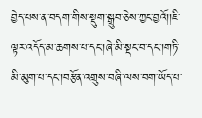བྱེད་པས་ན་བདག་གིས་སྡུག་སྒྲུབ་ཅེས་ཀྱང་བྱའོ།།ཇི་ལྟར་འདོད་མ་ཆགས་པ་དང་།ཞེ་མི་སྡང་བ་དང་།གཏི་མི་མུག་པ་དང་།བརྩོན་འགྲུས་བཞི་ལས་བག་ཡོད་པ་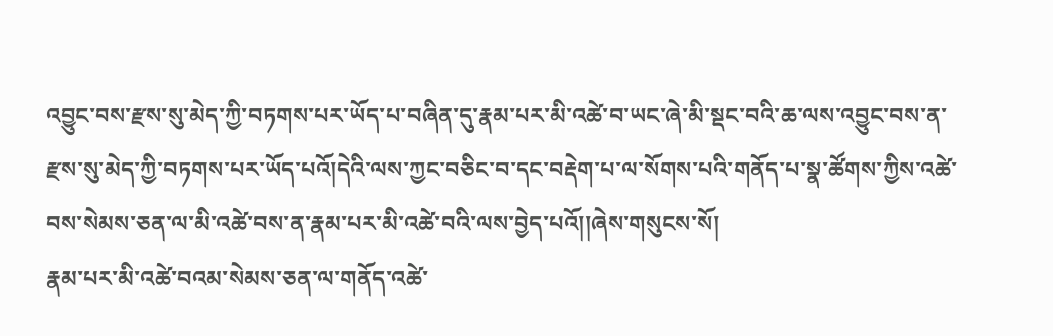འབྱུང་བས་རྫས་སུ་མེད་ཀྱི་བཏགས་པར་ཡོད་པ་བཞིན་དུ་རྣམ་པར་མི་འཚེ་བ་ཡང་ཞེ་མི་སྡང་བའི་ཆ་ལས་འབྱུང་བས་ན་རྫས་སུ་མེད་ཀྱི་བཏགས་པར་ཡོད་པའོ།དེའི་ལས་ཀྱང་བཅིང་བ་དང་བརྡེག་པ་ལ་སོགས་པའི་གནོད་པ་སྣ་ཚོགས་ཀྱིས་འཚེ་བས་སེམས་ཅན་ལ་མི་འཚེ་བས་ན་རྣམ་པར་མི་འཚེ་བའི་ལས་བྱེད་པའོ།།ཞེས་གསུངས་སོ།
རྣམ་པར་མི་འཚེ་བའམ་སེམས་ཅན་ལ་གནོད་འཚེ་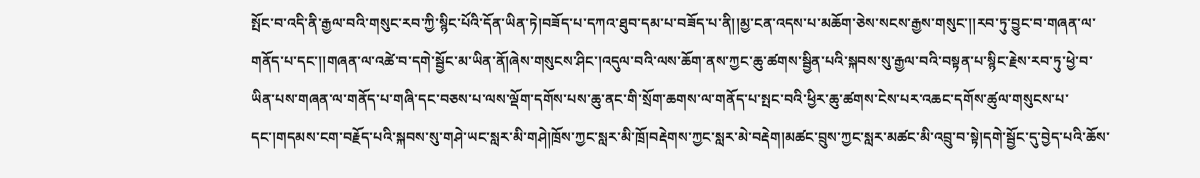སྤོང་བ་འདི་ནི་རྒྱལ་བའི་གསུང་རབ་ཀྱི་སྙིང་པོའི་དོན་ཡིན་ཏེ།བཟོད་པ་དཀའ་ཐུབ་དམ་པ་བཟོད་པ་ནི།།མྱ་ངན་འདས་པ་མཆོག་ཅེས་སངས་རྒྱས་གསུང་།།རབ་ཏུ་བྱུང་བ་གཞན་ལ་གནོད་པ་དང་།།གཞན་ལ་འཚེ་བ་དགེ་སྦྱོང་མ་ཡིན་ནོ།ཞེས་གསུངས་ཤིང་།འདུལ་བའི་ལས་ཆོག་ནས་ཀྱང་ཆུ་ཚགས་སྦྱིན་པའི་སྐབས་སུ་རྒྱལ་བའི་བསྟན་པ་སྙིང་རྗེས་རབ་ཏུ་ཕྱེ་བ་ཡིན་པས་གཞན་ལ་གནོད་པ་གཞི་དང་བཅས་པ་ལས་ལྡོག་དགོས་པས་ཆུ་ནང་གི་སྲོག་ཆགས་ལ་གནོད་པ་སྤང་བའི་ཕྱིར་ཆུ་ཚགས་ངེས་པར་འཆང་དགོས་ཚུལ་གསུངས་པ་དང་།གདམས་ངག་བརྗོད་པའི་སྐབས་སུ་གཤེ་ཡང་སླར་མི་གཤེ།ཁྲོས་ཀྱང་སླར་མི་ཁྲོ།བརྡེགས་ཀྱང་སླར་མེ་བརྡེག།མཚང་བྲུས་ཀྱང་སླར་མཚང་མི་འབྲུ་བ་སྟེ།དགེ་སྦྱོང་དུ་བྱེད་པའི་ཆོས་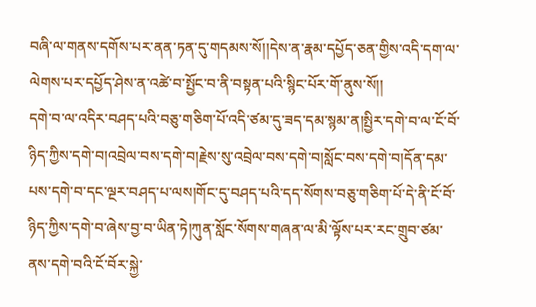བཞི་ལ་གནས་དགོས་པར་ནན་ཏན་དུ་གདམས་སོ།།དེས་ན་རྣམ་དཔྱོད་ཅན་གྱིས་འདི་དག་ལ་ལེགས་པར་དཔྱོད་ཤེས་ན་འཚེ་བ་སྤྱོང་བ་ནི་བསྟན་པའི་སྙིང་པོར་གོ་ནུས་སོ།།
དགེ་བ་ལ་འདིར་བཤད་པའི་བཅུ་གཅིག་པོ་འདི་ཙམ་དུ་ཟད་དམ་སྙམ་ན།སྤྱིར་དགེ་བ་ལ་ངོ་བོ་ཉིད་ཀྱིས་དགེ་བ།འབྲེལ་བས་དགེ་བ།རྗེས་སུ་འབྲེལ་བས་དགེ་བ།སློང་བས་དགེ་བ།དོན་དམ་པས་དགེ་བ་དང་ལྔར་བཤད་པ་ལས།གོང་དུ་བཤད་པའི་དད་སོགས་བཅུ་གཅིག་པོ་དེ་ནི་ངོ་བོ་ཉིད་ཀྱིས་དགེ་བ་ཞེས་བྱ་བ་ཡིན་ཏེ།ཀུན་སློང་སོགས་གཞན་ལ་མི་ལྟོས་པར་རང་གྲུབ་ཙམ་ནས་དགེ་བའི་ངོ་བོར་སྐྱེ་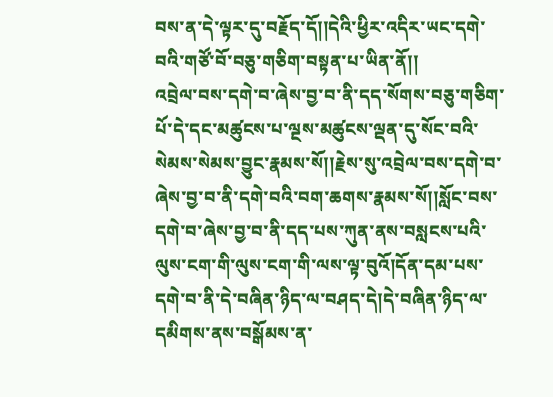བས་ན་དེ་ལྟར་དུ་བརྗོད་དོ།།དེའི་ཕྱིར་འདིར་ཡང་དགེ་བའི་གཙོ་བོ་བཅུ་གཅིག་བསྟན་པ་ཡིན་ནོ།།
འབྲེལ་བས་དགེ་བ་ཞེས་བྱ་བ་ནི་དད་སོགས་བཅུ་གཅིག་པོ་དེ་དང་མཚུངས་པ་ལྔས་མཚུངས་ལྡན་དུ་སོང་བའི་སེམས་སེམས་བྱུང་རྣམས་སོ།།རྗེས་སུ་འབྲེལ་བས་དགེ་བ་ཞེས་བྱ་བ་ནི་དགེ་བའི་བག་ཆགས་རྣམས་སོ།།སློང་བས་དགེ་བ་ཞེས་བྱ་བ་ནི་དད་པས་ཀུན་ནས་བསླངས་པའི་ལུས་ངག་གི་ལུས་ངག་གི་ལས་ལྟ་བུའོ།དོན་དམ་པས་དགེ་བ་ནི་དེ་བཞིན་ཉིད་ལ་བཤད་དེ།དེ་བཞིན་ཉིད་ལ་དམིགས་ནས་བསྒོམས་ན་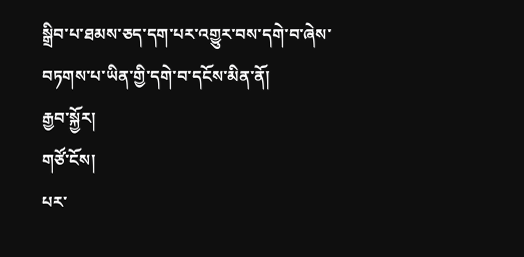སྒྲིབ་པ་ཐམས་ཅད་དག་པར་འགྱུར་བས་དགེ་བ་ཞེས་བཏགས་པ་ཡིན་གྱི་དགེ་བ་དངོས་མིན་ནོ།
རྒྱབ་སྐྱོར།
གཙོ་ངོས།
པར་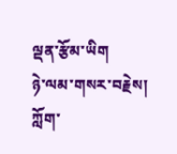ལྡན་རྩོམ་ཡིག
ཉེ་ལམ་གསར་བརྗེས།
ཀློག་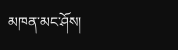མཁན་མང་ཤོས།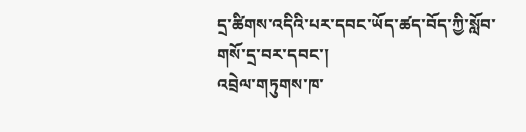དྲ་ཚིགས་འདིའི་པར་དབང་ཡོད་ཚད་བོད་ཀྱི་སློབ་གསོ་དྲ་བར་དབང་།
འབྲེལ་གཏུགས་ཁ་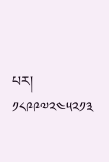པར། ༡༨༩༩༧༢༤༥༢༡༣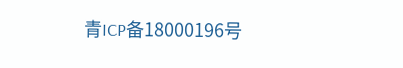青ICP备18000196号